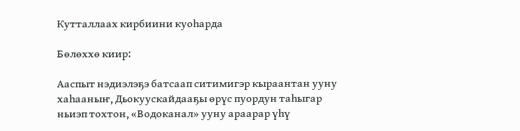Кутталлаах кирбиини куоһарда

Бөлөххө киир:

Ааспыт нэдиэлэҕэ батсаап ситимигэр кыраантан ууну хаһааныҥ, Дьокуускайдааҕы өрүс пуордун таһыгар ньиэп тохтон, «Водоканал» ууну араарар үһү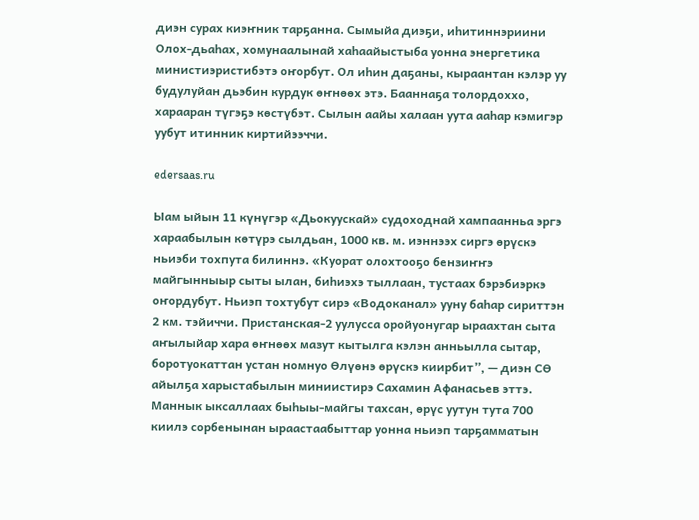диэн сурах киэҥник тарҕанна. Сымыйа диэҕи, иһитиннэриини Олох-дьаһах, хомунаалынай хаһаайыстыба уонна энергетика министиэристибэтэ оҥорбут. Ол иһин даҕаны, кыраантан кэлэр уу будулуйан дьэбин курдук өҥнөөх этэ. Бааннаҕа толордоххо, харааран түгэҕэ көстүбэт. Сылын аайы халаан уута ааһар кэмигэр уубут итинник киртийээччи.

edersaas.ru

Ыам ыйын 11 күнүгэр «Дьокуускай» судоходнай хампаанньа эргэ хараабылын көтүрэ сылдьан, 1000 кв. м. иэннээх сиргэ өрүскэ ньиэби тохпута билиннэ. «Куорат олохтооҕо бензиҥҥэ майгынныыр сыты ылан, биһиэхэ тыллаан, тустаах бэрэбиэркэ оҥордубут. Ньиэп тохтубут сирэ «Водоканал» ууну баһар сириттэн 2 км. тэйиччи. Пристанская-2 уулусса оройуонугар ыраахтан сыта аҥылыйар хара өҥнөөх мазут кытылга кэлэн анньылла сытар, боротуокаттан устан номнуо Өлүөнэ өрүскэ киирбит”, — диэн СӨ айылҕа харыстабылын миниистирэ Сахамин Афанасьев эттэ. Маннык ыксаллаах быһыы-майгы тахсан, өрүс уутун тута 700 киилэ сорбенынан ыраастаабыттар уонна ньиэп тарҕамматын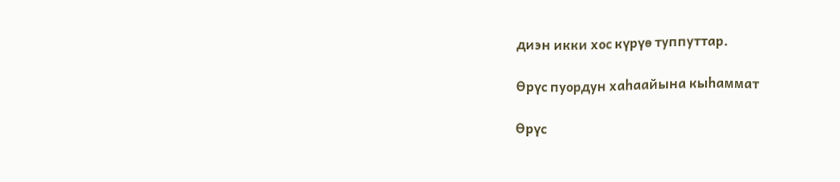диэн икки хос күрүө туппуттар.

Өрүс пуордун хаһаайына кыһаммат

Өрүс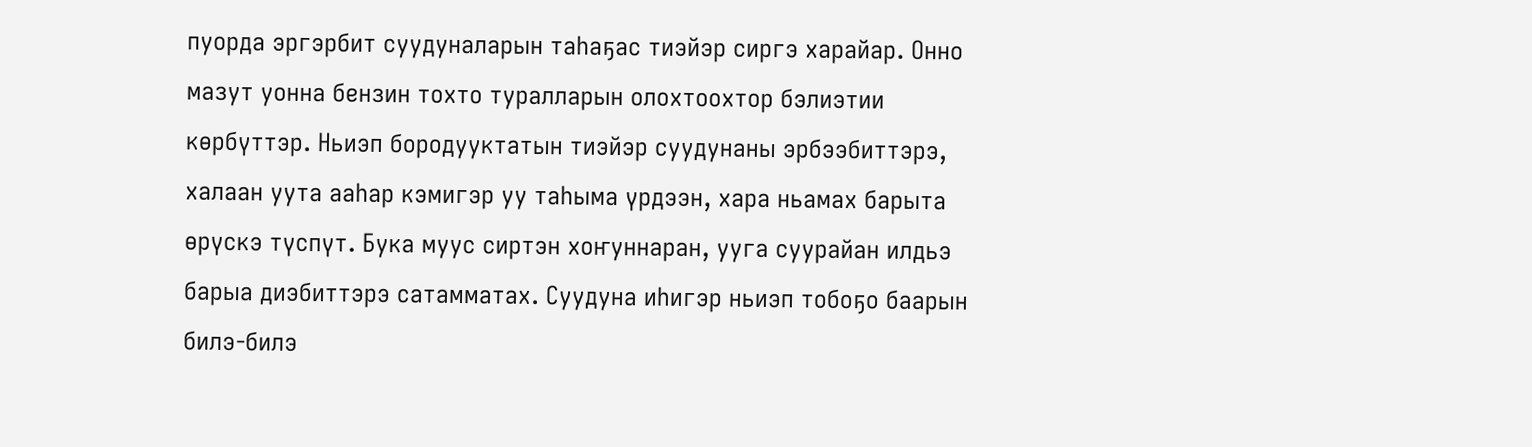пуорда эргэрбит суудуналарын таһаҕас тиэйэр сиргэ харайар. Онно мазут уонна бензин тохто туралларын олохтоохтор бэлиэтии көрбүттэр. Ньиэп бородууктатын тиэйэр суудунаны эрбээбиттэрэ, халаан уута ааһар кэмигэр уу таһыма үрдээн, хара ньамах барыта өрүскэ түспүт. Бука муус сиртэн хоҥуннаран, ууга суурайан илдьэ барыа диэбиттэрэ сатамматах. Суудуна иһигэр ньиэп тобоҕо баарын билэ-билэ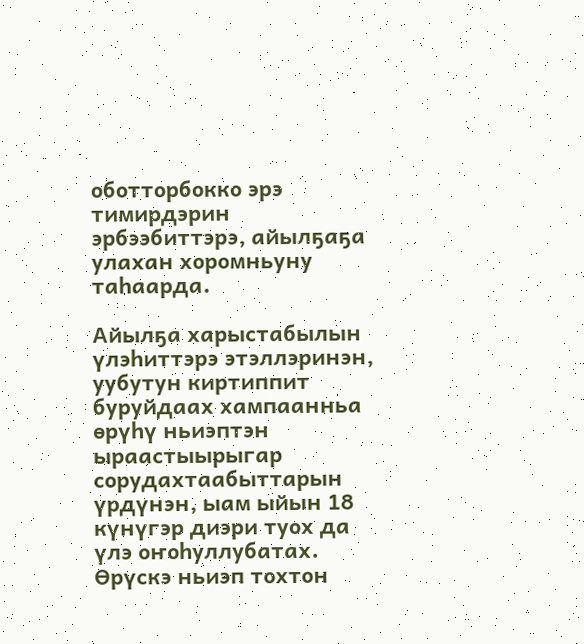оботторбокко эрэ тимирдэрин эрбээбиттэрэ, айылҕаҕа улахан хоромньуну таһаарда.

Айылҕа харыстабылын үлэһиттэрэ этэллэринэн, уубутун киртиппит буруйдаах хампаанньа өрүһү ньиэптэн ыраастыырыгар сорудахтаабыттарын үрдүнэн, ыам ыйын 18 күнүгэр диэри туох да үлэ оҥоһуллубатах. Өрүскэ ньиэп тохтон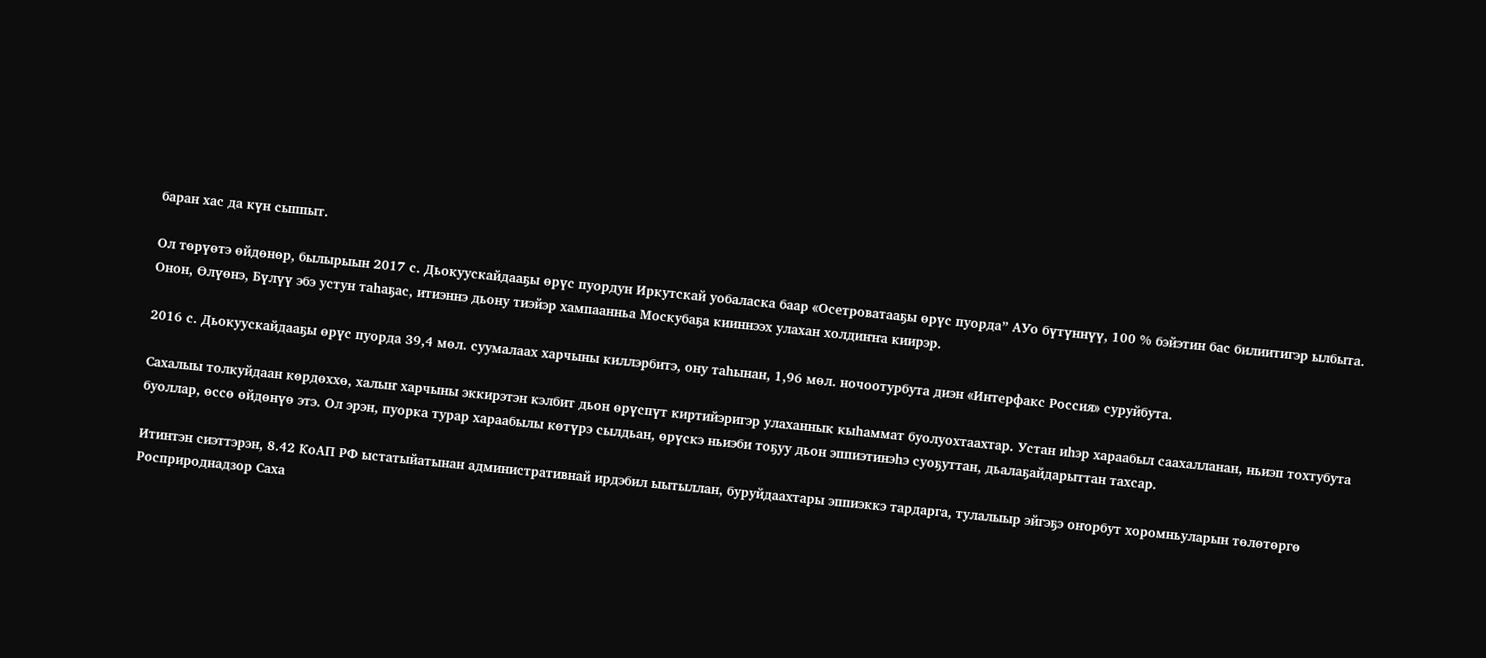баран хас да күн сыппыт.

Ол төрүөтэ өйдөнөр, былырыын 2017 с. Дьокуускайдааҕы өрүс пуордун Иркутскай уобаласка баар «Осетроватааҕы өрүс пуорда” АУо бүтүннүү, 100 % бэйэтин бас билиитигэр ылбыта. Онон, Өлүөнэ, Бүлүү эбэ устун таһаҕас, итиэннэ дьону тиэйэр хампаанньа Москубаҕа кииннээх улахан холдиҥҥа киирэр.

2016 с. Дьокуускайдааҕы өрүс пуорда 39,4 мөл. суумалаах харчыны киллэрбитэ, ону таһынан, 1,96 мөл. ночоотурбута диэн «Интерфакс Россия» суруйбута.

Сахалыы толкуйдаан көрдөххө, халыҥ харчыны эккирэтэн кэлбит дьон өрүспүт киртийэригэр улаханнык кыһаммат буолуохтаахтар. Устан иһэр хараабыл саахалланан, ньиэп тохтубута буоллар, өссө өйдөнүө этэ. Ол эрэн, пуорка турар хараабылы көтүрэ сылдьан, өрүскэ ньиэби тоҕуу дьон эппиэтинэһэ суоҕуттан, дьалаҕайдарыттан тахсар.

Итинтэн сиэттэрэн, 8.42 КоАП РФ ыстатыйатынан административнай ирдэбил ыытыллан, буруйдаахтары эппиэккэ тардарга, тулалыыр эйгэҕэ оҥорбут хоромньуларын төлөтөргө Росприроднадзор Саха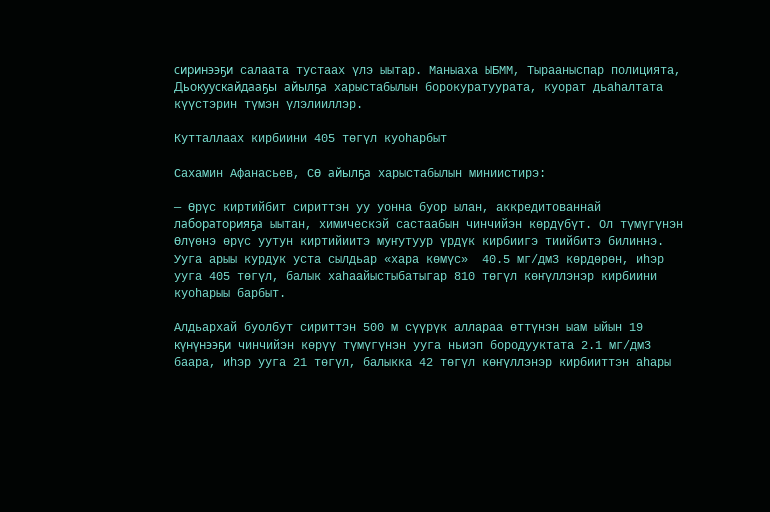сиринээҕи салаата тустаах үлэ ыытар. Маныаха ЫБММ, Тырааныспар полицията, Дьокуускайдааҕы айылҕа харыстабылын борокуратуурата, куорат дьаһалтата күүстэрин түмэн үлэлииллэр.

Кутталлаах кирбиини 405 төгүл куоһарбыт

Сахамин Афанасьев, СӨ айылҕа харыстабылын миниистирэ:

— Өрүс киртийбит сириттэн уу уонна буор ылан, аккредитованнай лабораторияҕа ыытан, химическэй састаабын чинчийэн көрдүбүт. Ол түмүгүнэн Өлүөнэ өрүс уутун киртийиитэ муҥутуур үрдүк кирбиигэ тиийбитэ билиннэ. Ууга арыы курдук уста сылдьар «хара көмүс»  40.5 мг/дм3 көрдөрөн, иһэр ууга 405 төгүл, балык хаһаайыстыбатыгар 810 төгүл көҥүллэнэр кирбиини куоһарыы барбыт.

Алдьархай буолбут сириттэн 500 м сүүрүк аллараа өттүнэн ыам ыйын 19 күнүнээҕи чинчийэн көрүү түмүгүнэн ууга ньиэп бородууктата 2.1 мг/дм3 баара, иһэр ууга 21 төгүл, балыкка 42 төгүл көҥүллэнэр кирбииттэн аһары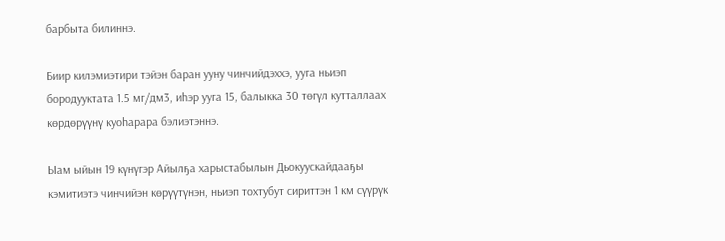барбыта билиннэ.

Биир килэмиэтири тэйэн баран ууну чинчийдэххэ, ууга ньиэп бородууктата 1.5 мг/дм3, иһэр ууга 15, балыкка 30 төгүл кутталлаах көрдөрүүнү куоһарара бэлиэтэннэ.

Ыам ыйын 19 күнүгэр Айылҕа харыстабылын Дьокуускайдааҕы кэмитиэтэ чинчийэн көрүүтүнэн, ньиэп тохтубут сириттэн 1 км сүүрүк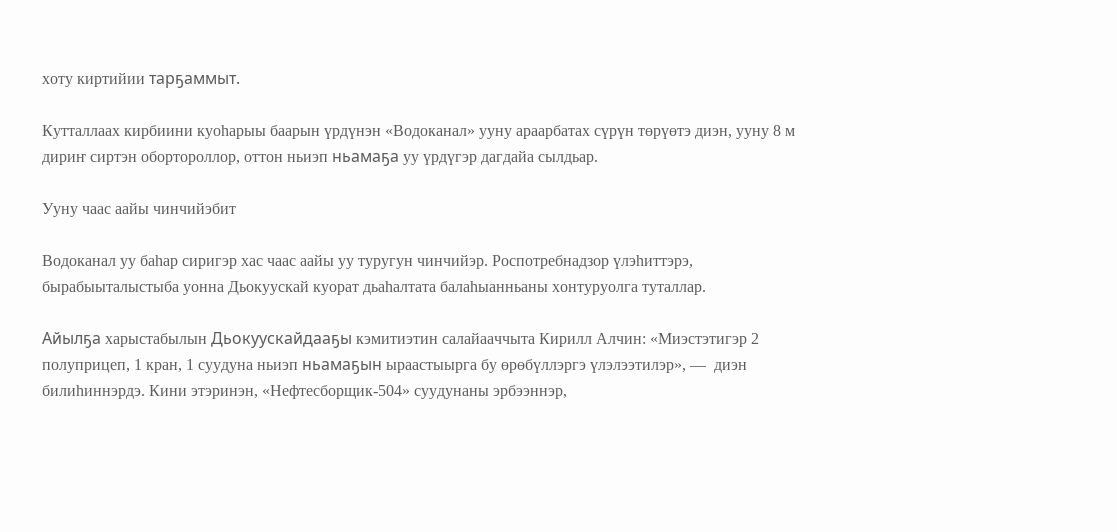хоту киртийии тарҕаммыт.

Кутталлаах кирбиини куоһарыы баарын үрдүнэн «Водоканал» ууну араарбатах сүрүн төрүөтэ диэн, ууну 8 м дириҥ сиртэн обортороллор, оттон ньиэп ньамаҕа уу үрдүгэр дагдайа сылдьар.

Ууну чаас аайы чинчийэбит

Водоканал уу баһар сиригэр хас чаас аайы уу туругун чинчийэр. Роспотребнадзор үлэһиттэрэ, бырабыыталыстыба уонна Дьокуускай куорат дьаһалтата балаһыанньаны хонтуруолга туталлар.

Айылҕа харыстабылын Дьокуускайдааҕы кэмитиэтин салайааччыта Кирилл Алчин: «Миэстэтигэр 2 полуприцеп, 1 кран, 1 суудуна ньиэп ньамаҕын ыраастыырга бу өрөбүллэргэ үлэлээтилэр», —  диэн билиһиннэрдэ. Кини этэринэн, «Нефтесборщик-504» суудунаны эрбээннэр,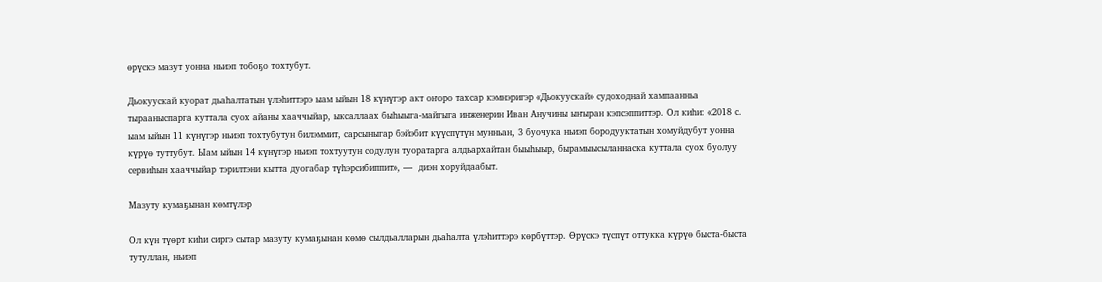өрүскэ мазут уонна ньиэп тобоҕо тохтубут.

Дьокуускай куорат дьаһалтатын үлэһиттэрэ ыам ыйын 18 күнүгэр акт оҥоро тахсар кэмнэригэр «Дьокуускай» судоходнай хампаанньа тырааныспарга куттала суох айаны хааччыйар, ыксаллаах быһыыга-майгыга инженерин Иван Анучины ыҥыран кэпсэппиттэр. Ол киһи: «2018 с. ыам ыйын 11 күнүгэр ньиэп тохтубутун билэммит, сарсыныгар бэйэбит күүспүтүн мунньан, 3 буочука ньиэп бородууктатын хомуйдубут уонна күрүө туттубут. Ыам ыйын 14 күнүгэр ньиэп тохтуутун содулун туоратарга алдьархайтан быыһыыр, бырамыысыланнаска куттала суох буолуу сервиһын хааччыйар тэрилтэни кытта дуогабар түһэрсибиппит», —  диэн хоруйдаабыт.

Мазуту кумаҕынан көмтүлэр

Ол күн түөрт киһи сиргэ сытар мазуту кумаҕынан көмө сылдьалларын дьаһалта үлэһиттэрэ көрбүттэр. Өрүскэ түспүт оттукка күрүө быста-быста тутуллан, ньиэп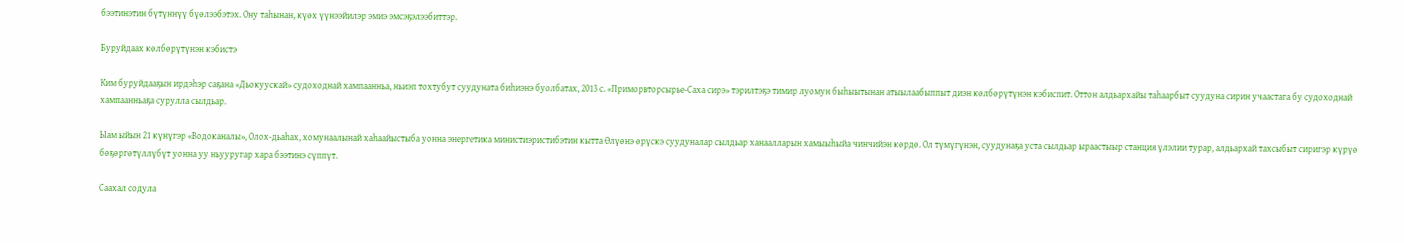бээтинэтин бүтүннүү бүөлээбэтэх. Ону таһынан, күөх үүнээйилэр эмиэ эмсэҕэлээбиттэр.

Буруйдаах көлбөрүтүнэн кэбистэ

Ким буруйдааҕын ирдэһэр саҕана «Дьокуускай» судоходнай хампаанньа, ньиэп тохтубут суудуната биһиэнэ буолбатах, 2013 с. «Приморвторсырье-Саха сирэ» тэрилтэҕэ тимир луомун быһыытынан атыылаабыппыт диэн көлбөрүтүнэн кэбиспит. Оттон алдьархайы таһаарбыт суудуна сирин учаастага бу судоходнай хампаанньаҕа сурулла сылдьар.

Ыам ыйын 21 күнүгэр «Водоканалы», Олох-дьаһах, хомунаалынай хаһаайыстыба уонна энергетика министиэристибэтин кытта Өлүөнэ өрүскэ суудуналар сылдьар ханаалларын хамыыһыйа чинчийэн көрдө. Ол түмүгүнэн, суудунаҕа уста сылдьар ыраастыыр станция үлэлии турар, алдьархай тахсыбыт сиригэр күрүө бөҕөргөтүллүбүт уонна уу ньууругар хара бээтинэ сүппүт.

Саахал содула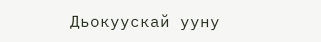Дьокуускай ууну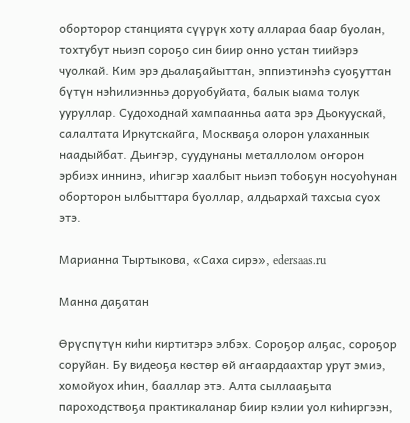оборторор станцията сүүрүк хоту аллараа баар буолан, тохтубут ньиэп сороҕо син биир онно устан тиийэрэ чуолкай. Ким эрэ дьалаҕайыттан, эппиэтинэһэ суоҕуттан бүтүн нэһилиэнньэ доруобуйата, балык ыама толук ууруллар. Судоходнай хампаанньа аата эрэ Дьокуускай, салалтата Иркутскайга, Москваҕа олорон улаханнык наадыйбат. Дьиҥэр, суудунаны металлолом оҥорон эрбиэх иннинэ, иһигэр хаалбыт ньиэп тобоҕун носуоһунан оборторон ылбыттара буоллар, алдьархай тахсыа суох этэ.

Марианна Тыртыкова, «Саха сирэ», edersaas.ru

Манна даҕатан

Өрүспүтүн киһи киртитэрэ элбэх. Сороҕор алҕас, сороҕор соруйан. Бу видеоҕа көстөр өй аҥаардаахтар урут эмиэ, хомойуох иһин, бааллар этэ. Алта сыллааҕыта пароходствоҕа практикаланар биир кэлии уол киһиргээн,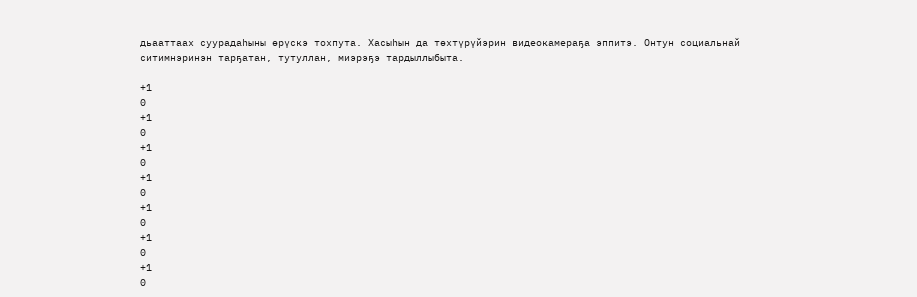дьааттаах суурадаһыны өрүскэ тохпута. Хасыһын да төхтүрүйэрин видеокамераҕа эппитэ. Онтун социальнай ситимнэринэн тарҕатан, тутуллан, миэрэҕэ тардыллыбыта.

+1
0
+1
0
+1
0
+1
0
+1
0
+1
0
+1
0